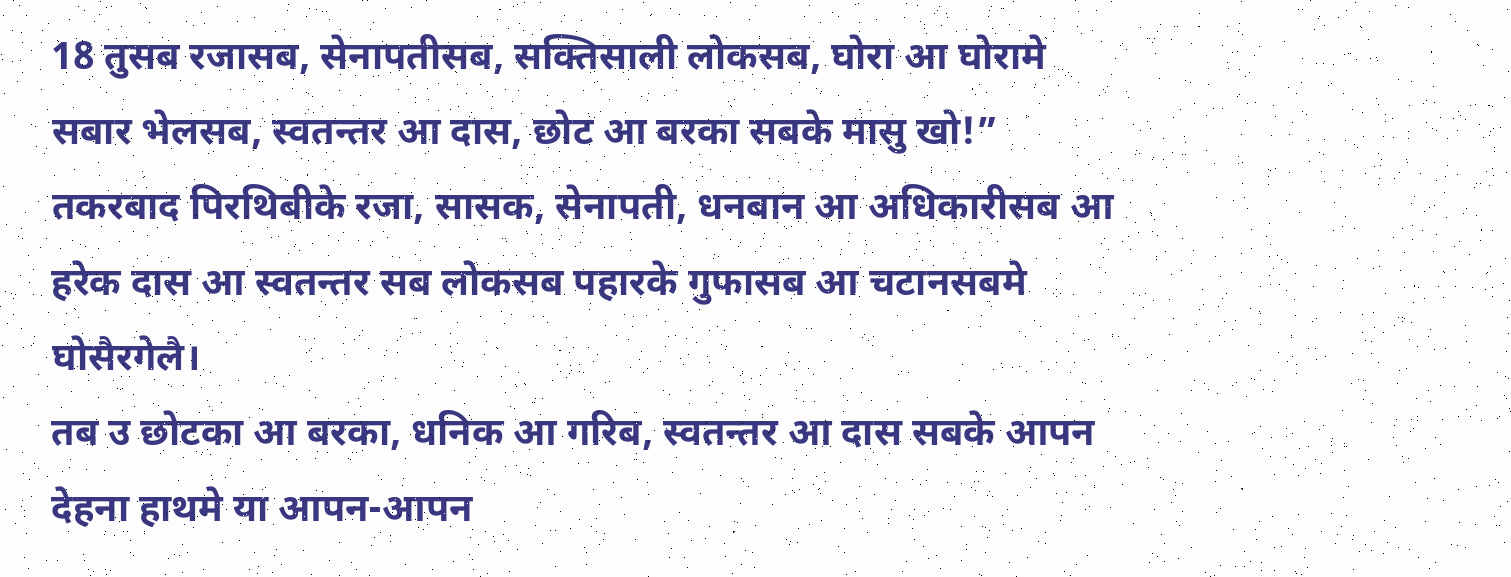18 तुसब रजासब, सेनापतीसब, सक्तिसाली लोकसब, घोरा आ घोरामे सबार भेलसब, स्वतन्तर आ दास, छोट आ बरका सबके मासु खो!”
तकरबाद पिरथिबीके रजा, सासक, सेनापती, धनबान आ अधिकारीसब आ हरेक दास आ स्वतन्तर सब लोकसब पहारके गुफासब आ चटानसबमे घोसैरगेलै।
तब उ छोटका आ बरका, धनिक आ गरिब, स्वतन्तर आ दास सबके आपन देहना हाथमे या आपन-आपन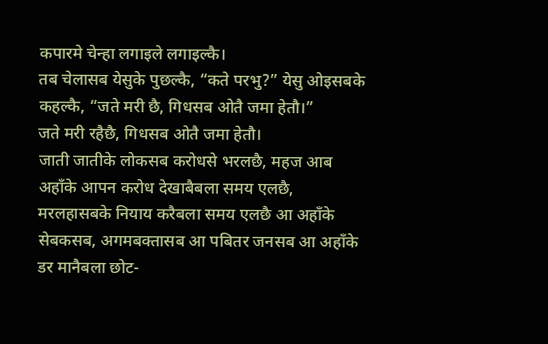कपारमे चेन्हा लगाइले लगाइल्कै।
तब चेलासब येसुके पुछल्कै, “कते परभु?” येसु ओइसबके कहल्कै, “जते मरी छै, गिधसब ओतै जमा हेतौ।”
जते मरी रहैछै, गिधसब ओतै जमा हेतौ।
जाती जातीके लोकसब करोधसे भरलछै, महज आब अहाँके आपन करोध देखाबैबला समय एलछै, मरलहासबके नियाय करैबला समय एलछै आ अहाँके सेबकसब, अगमबक्तासब आ पबितर जनसब आ अहाँके डर मानैबला छोट-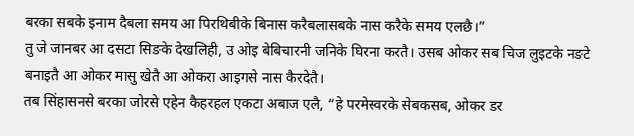बरका सबके इनाम दैबला समय आ पिरथिबीके बिनास करैबलासबके नास करैके समय एलछै।”
तु जे जानबर आ दसटा सिङके देखलिही, उ ओइ बेबिचारनी जनिके घिरना करतै। उसब ओकर सब चिज लुइटके नङटे बनाइतै आ ओकर मासु खेतै आ ओकरा आइगसे नास कैरदेतै।
तब सिंहासनसे बरका जोरसे एहेन कैहरहल एकटा अबाज एलै, “हे परमेस्वरके सेबकसब, ओकर डर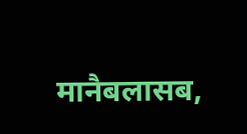मानैबलासब,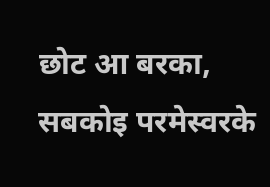छोट आ बरका, सबकोइ परमेस्वरके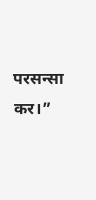परसन्सा कर।”